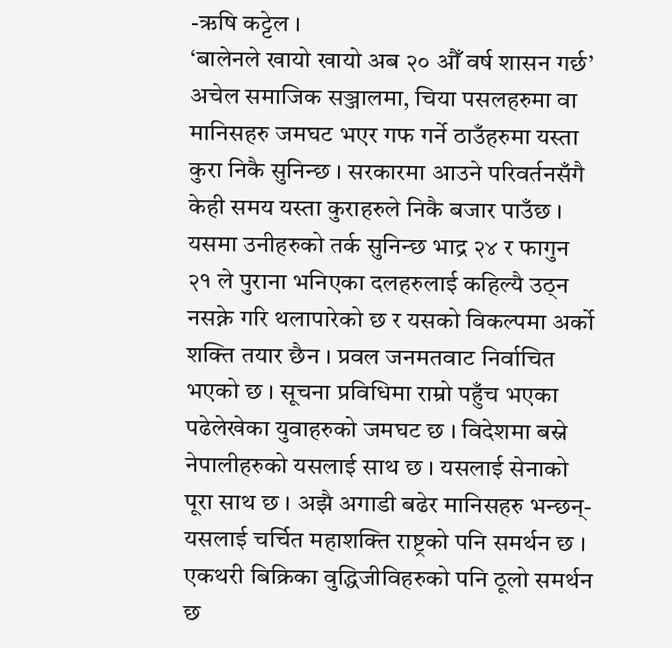-ऋषि कट्टेल ।
‘बालेनले खायो खायो अब २० औँ वर्ष शासन गर्छ’ अचेल समाजिक सञ्जालमा, चिया पसलहरुमा वा मानिसहरु जमघट भएर गफ गर्ने ठाउँहरुमा यस्ता कुरा निकै सुनिन्छ । सरकारमा आउने परिवर्तनसँगै केही समय यस्ता कुराहरुले निकै बजार पाउँछ । यसमा उनीहरुको तर्क सुनिन्छ भाद्र २४ र फागुन २१ ले पुराना भनिएका दलहरुलाई कहिल्यै उठ्न नसक्ने गरि थलापारेको छ र यसको विकल्पमा अर्को शक्ति तयार छैन । प्रवल जनमतवाट निर्वाचित भएको छ । सूचना प्रविधिमा राम्रो पहुँच भएका पढेलेखेका युवाहरुको जमघट छ । विदेशमा बस्ने नेपालीहरुको यसलाई साथ छ । यसलाई सेनाको पूरा साथ छ । अझै अगाडी बढेर मानिसहरु भन्छन्-यसलाई चर्चित महाशक्ति राष्ट्रको पनि समर्थन छ । एकथरी बिक्रिका वुद्धिजीविहरुको पनि ठूलो समर्थन छ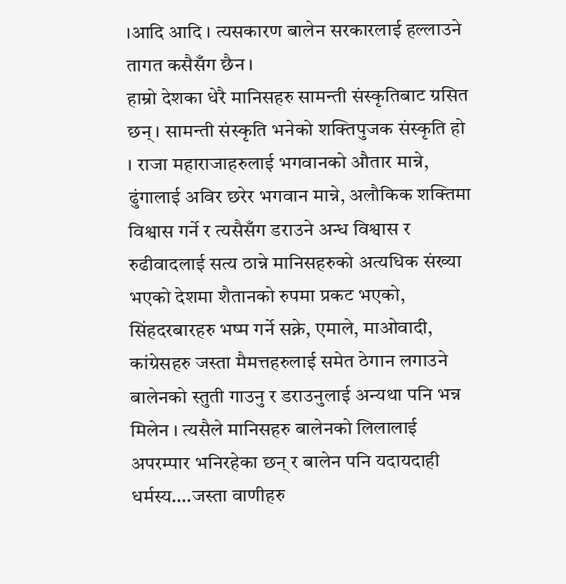।आदि आदि । त्यसकारण बालेन सरकारलाई हल्लाउने तागत कसैसँग छैन ।
हाम्रो देशका धेरै मानिसहरु सामन्ती संस्कृतिबाट ग्रसित छन् । सामन्ती संस्कृति भनेको शक्तिपुजक संस्कृति हो । राजा महाराजाहरुलाई भगवानको औतार मान्ने, ढुंगालाई अविर छरेर भगवान मान्ने, अलौकिक शक्तिमा विश्वास गर्ने र त्यसैसँग डराउने अन्ध विश्वास र रुढीवादलाई सत्य ठान्ने मानिसहरुको अत्यधिक संख्या भएको देशमा शैतानको रुपमा प्रकट भएको, सिंहदरबारहरु भष्म गर्ने सक्ने, एमाले, माओवादी, कांग्रेसहरु जस्ता मैमत्तहरुलाई समेत ठेगान लगाउने बालेनको स्तुती गाउनु र डराउनुलाई अन्यथा पनि भन्न मिलेन । त्यसैले मानिसहरु बालेनको लिलालाई अपरम्पार भनिरहेका छन् र बालेन पनि यदायदाही धर्मस्य….जस्ता वाणीहरु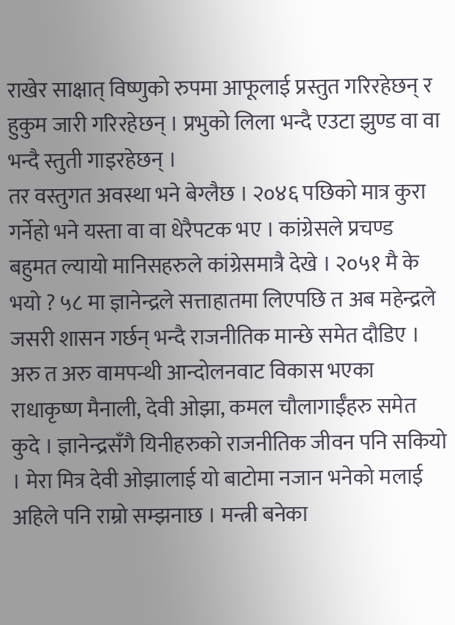राखेर साक्षात् विष्णुको रुपमा आफूलाई प्रस्तुत गरिरहेछन् र हुकुम जारी गरिरहेछन् । प्रभुको लिला भन्दै एउटा झुण्ड वा वा भन्दै स्तुती गाइरहेछन् ।
तर वस्तुगत अवस्था भने बेग्लैछ । २०४६ पछिको मात्र कुरा गर्नेहो भने यस्ता वा वा धेरैपटक भए । कांग्रेसले प्रचण्ड बहुमत ल्यायो मानिसहरुले कांग्रेसमात्रै देखे । २०५१ मै के भयो ? ५८ मा ज्ञानेन्द्रले सत्ताहातमा लिएपछि त अब महेन्द्रले जसरी शासन गर्छन् भन्दै राजनीतिक मान्छे समेत दौडिए । अरु त अरु वामपन्थी आन्दोलनवाट विकास भएका राधाकृष्ण मैनाली, देवी ओझा, कमल चौलागाईँहरु समेत कुदे । ज्ञानेन्द्रसँगै यिनीहरुको राजनीतिक जीवन पनि सकियो । मेरा मित्र देवी ओझालाई यो बाटोमा नजान भनेको मलाई अहिले पनि राम्रो सम्झनाछ । मन्त्री बनेका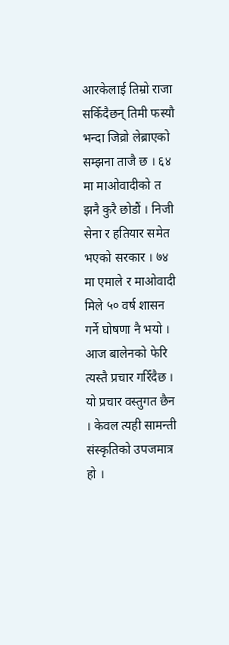आरकेलाई तिम्रो राजा सकिँदैछन् तिमी फस्यौ भन्दा जिव्रो लेब्राएको सम्झना ताजै छ । ६४ मा माओवादीको त झनै कुरै छोडौं । निजी सेना र हतियार समेत भएको सरकार । ७४ मा एमाले र माओवादी मिले ५० वर्ष शासन गर्ने घोषणा नै भयो । आज बालेनको फेरि त्यस्तै प्रचार गरिँदैछ । यो प्रचार वस्तुगत छैन । केवल त्यही सामन्ती संस्कृतिको उपजमात्र हो ।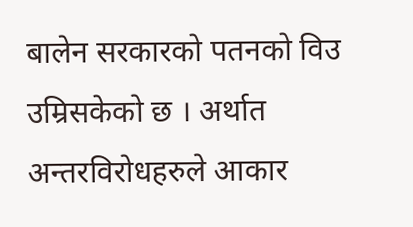बालेन सरकारको पतनको विउ उम्रिसकेको छ । अर्थात अन्तरविरोधहरुले आकार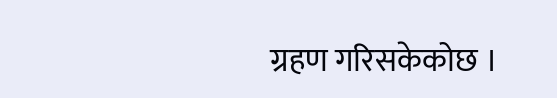ग्रहण गरिसकेकोछ ।